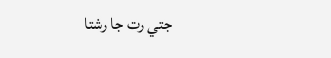جتي رت جا رشتا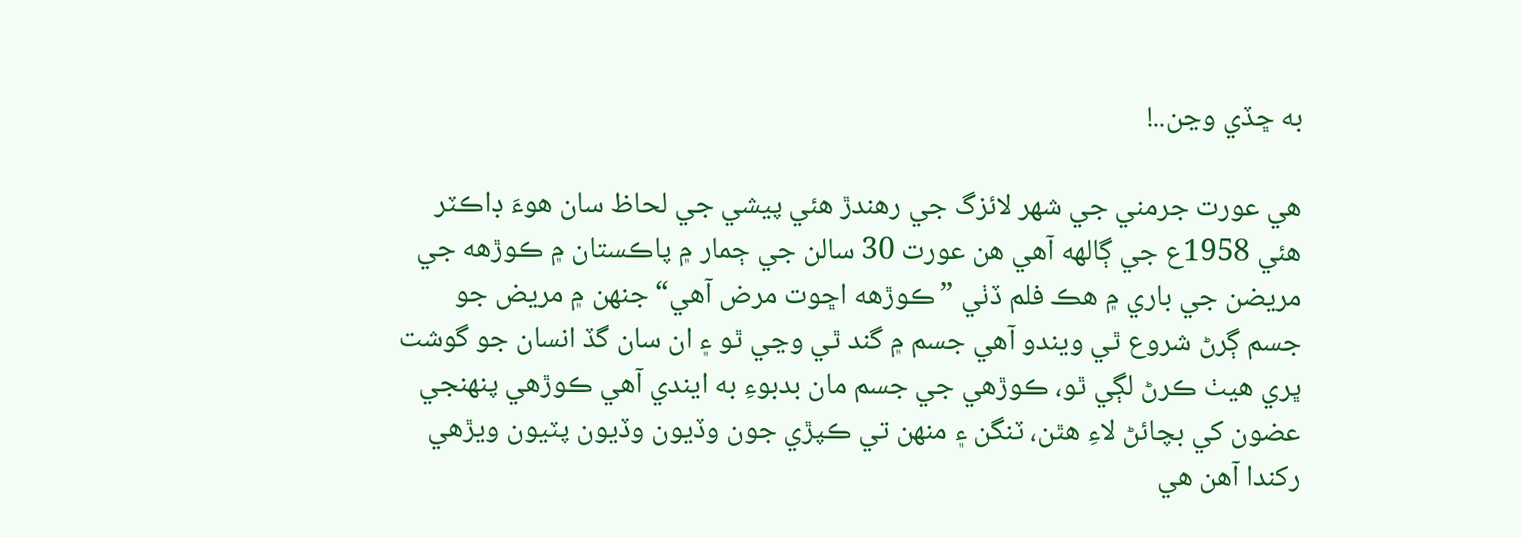به ڇڏي وڃن..!

هي عورت جرمني جي شهر لائزگ جي رهندڙ هئي پيشي جي لحاظ سان هوءَ ڊاڪٽر هئي 1958ع جي ڳالهه آهي هن عورت 30 سالن جي ڄمار ۾ پاڪستان ۾ ڪوڙهه جي مريضن جي باري ۾ هڪ فلم ڏٺي ”ڪوڙهه اڇوت مرض آهي“ جنهن ۾ مريض جو جسم ڳرڻ شروع ٿي ويندو آهي جسم ۾ گند ٿي وڃي ٿو ۽ ان سان گڏ انسان جو گوشت ڀري هيٺ ڪرڻ لڳي ٿو، ڪوڙهي جي جسم مان بدبوءِ به ايندي آهي ڪوڙهي پنهنجي عضون کي بچائڻ لاءِ هٿن، ٽنگن ۽ منهن تي ڪپڙي جون وڏيون وڏيون پٽيون ويڙهي رکندا آهن هي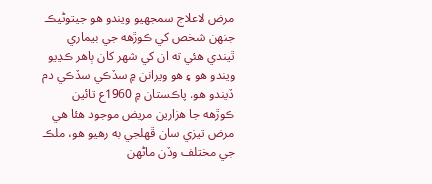مرض لاعلاج سمجهيو ويندو هو جيتوڻيڪ جنهن شخص کي ڪوڙهه جي بيماري ٿيندي هئي ته ان کي شهر کان ٻاهر ڪڍيو ويندو هو ۽ هو ويرانن ۾ سڏڪي سڏڪي دم ڏيندو هو. پاڪستان ۾ 1960ع تائين ڪوڙهه جا هزارين مريض موجود هئا هي مرض تيزي سان ڦهلجي به رهيو هو، ملڪ جي مختلف وڏن ماڻهن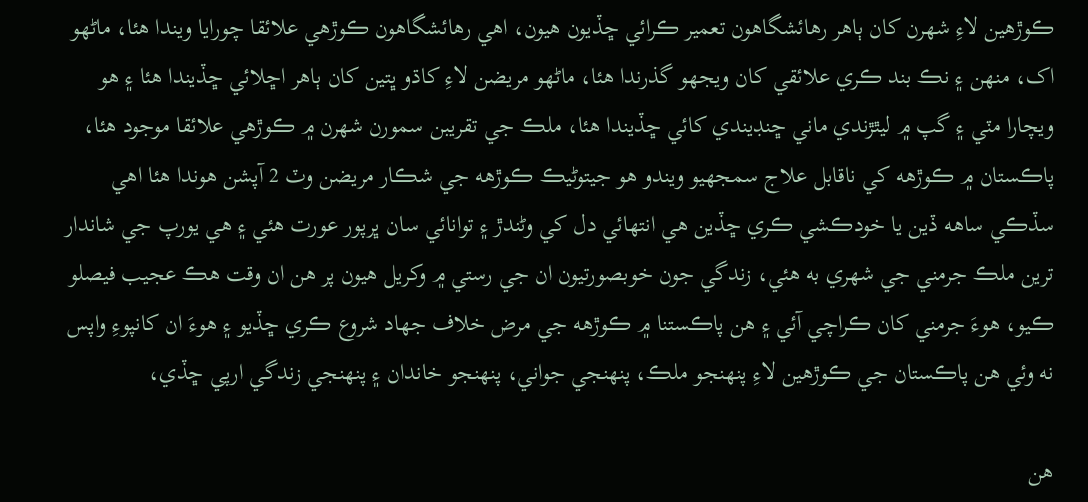ڪوڙهين لاءِ شهرن کان ٻاهر رهائشگاهون تعمير ڪرائي ڇڏيون هيون، اهي رهائشگاهون ڪوڙهي علائقا چورايا ويندا هئا، ماڻهو اک، منهن ۽ نڪ بند ڪري علائقي کان ويجهو گذرندا هئا، ماڻهو مريضن لاءِ کاڌو ڀتين کان ٻاهر اڇلائي ڇڏيندا هئا ۽ هو ويچارا مٽي ۽ گپ ۾ ليٿڙندي ماني ڇنڊيندي کائي ڇڏيندا هئا، ملڪ جي تقريبن سمورن شهرن ۾ ڪوڙهي علائقا موجود هئا، پاڪستان ۾ ڪوڙهه کي ناقابل علاج سمجهيو ويندو هو جيتوڻيڪ ڪوڙهه جي شڪار مريضن وٽ 2 آپشن هوندا هئا اهي سڏڪي ساهه ڏين يا خودڪشي ڪري ڇڏين هي انتهائي دل کي وڻندڙ ۽ توانائي سان ڀرپور عورت هئي ۽ هي يورپ جي شاندار ترين ملڪ جرمني جي شهري به هئي، زندگي جون خوبصورتيون ان جي رستي ۾ وکريل هيون پر هن ان وقت هڪ عجيب فيصلو ڪيو، هوءَ جرمني کان ڪراچي آئي ۽ هن پاڪستنا ۾ ڪوڙهه جي مرض خلاف جهاد شروع ڪري ڇڏيو ۽ هوءَ ان کانپوءِ واپس نه وئي هن پاڪستان جي ڪوڙهين لاءِ پنهنجو ملڪ، پنهنجي جواني، پنهنجو خاندان ۽ پنهنجي زندگي ارپي ڇڏي،

هن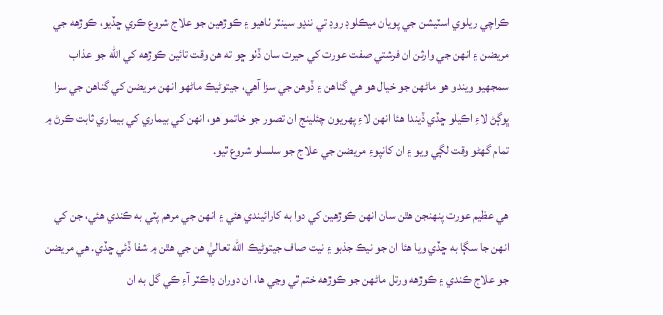ڪراچي ريلوي اسٽيشن جي پويان ميڪلوڊ روڊ تي ننڍو سينٽر ٺاهيو ۽ ڪوڙهين جو علاج شروع ڪري ڇڏيو، ڪوڙهه جي مريضن ۽ انهن جي وارثن ان فرشتي صفت عورت کي حيرت سان ڏٺو ڇو ته هن وقت تائين ڪوڙهه کي الله جو عذاب سمجهيو ويندو هو ماڻهن جو خيال هو هي گناهن ۽ ڏوهن جي سزا آهي، جيتوڻيڪ ماڻهو انهن مريضن کي گناهن جي سزا ڀوڳڻ لاءِ اڪيلو ڇڏي ڏيندا هئا انهن لاءِ پهريون چئلينج ان تصور جو خاتمو هو، انهن کي بيماري کي بيماري ثابت ڪرڻ ۾ تمام گهڻو وقت لڳي ويو ۽ ان کانپوءِ مريضن جي علاج جو سلسلو شروع ٿيو.

هي عظيم عورت پنهنجن هٿن سان انهن ڪوڙهين کي دوا به کارائيندي هئي ۽ انهن جي مرهم پٽي به ڪندي هئي، جن کي انهن جا سڳا به ڇڏي ويا هئا ان جو نيڪ جذبو ۽ نيت صاف جيتوڻيڪ الله تعاليٰ هن جي هٿن ۾ شفا ڏئي ڇڏي. هي مريضن جو علاج ڪندي ۽ ڪوڙهه ورتل ماڻهن جو ڪوڙهه ختم ٿي وڃي ها، ان دوران ڊاڪٽر آءِ ڪي گل به ان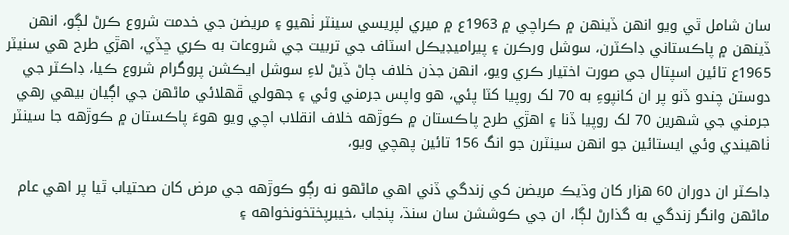سان شامل ٿي ويو انهن ڏينهن ۾ ڪراچي ۾ 1963ع ۾ ميري لپريسي سينٽر ٺهيو ۽ مريضن جي خدمت شروع ڪرڻ لڳو، انهن ڏينهن ۾ پاڪستاني ڊاڪٽرن، سوشل ورڪرن ۽ پيراميڊيڪل اسٽاف جي تربيت جي شروعات به ڪري ڇڏي، اهڙي طرح هي سنيٽر 1965ع تائين اسپتال جي صورت اختيار ڪري ويو، انهن جذن خلاف ڄاڻ ڏيڻ لاءِ سوشل ايڪشن پروگرام شروع ڪيا، ڊاڪٽر جي دوستن چندو ڏنو پر ان کانپوءِ به 70 لک روپيا کٽا پئي، هو واپس جرمني وئي ۽ جهولي ڦهلائي ماڻهن جي اڳيان بيهي رهي جرمني جي شهرين 70 لک روپيا ڏنا ۽ اهڙي طرح پاڪستان ۾ ڪوڙهه خلاف انقلاب اچي ويو هوءَ پاڪستان ۾ ڪوڙهه جا سينٽر ٺاهيندي وئي ايستائين جو انهن سينٽرن جو انگ 156 تائين پهچي ويو،

ڊاڪٽر ان دوران 60 هزار کان وڌيڪ مريضن کي زندگي ڏني اهي ماڻهو نه رڳو ڪوڙهه جي مرض کان صحتياب ٿيا پر اهي عام ماڻهن وانگر زندگي به گذارڻ لڳا، ان جي ڪوششن سان سنڌ، پنجاب ،خيبرپختخونخواهه ۽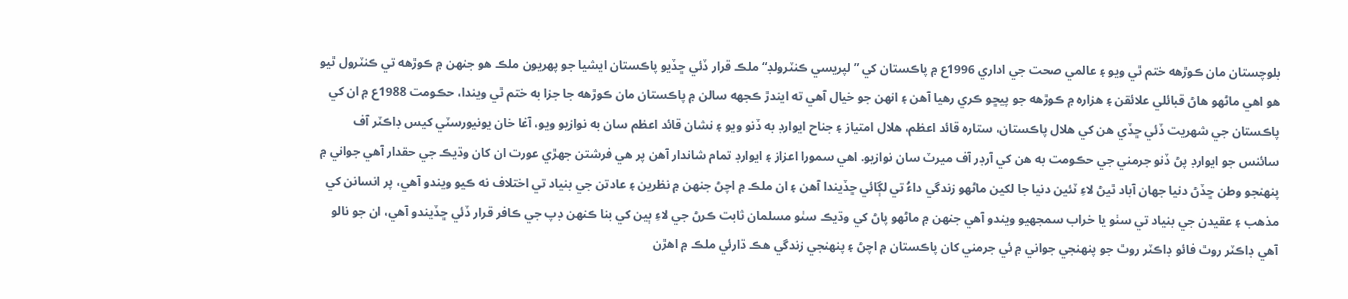بلوچستان مان ڪوڙهه ختم ٿي ويو ۽ عالمي صحت جي اداري 1996ع ۾ پاڪستان کي ”لپريسي ڪنٽرولڊ“ ملڪ قرار ڏئي ڇڏيو پاڪستان ايشيا جو پهريون ملڪ هو جنهن ۾ ڪوڙهه تي ڪنٽرول ٿيو هو اهي ماڻهو هاڻ قبائلي علائقن ۽ هزاره ۾ ڪوڙهه جو پيڇو ڪري رهيا آهن ۽ انهن جو خيال آهي ته ايندڙ ڪجهه سالن ۾ پاڪستان مان ڪوڙهه جا جزا به ختم ٿي ويندا، حڪومت 1988ع ۾ ان کي پاڪستان جي شهريت ڏئي ڇڏي هن کي هلال پاڪستان، ستاره قائد اعظم، هلال امتياز ۽ جناح ايوارڊ به ڏنو ويو ۽ نشان قائد اعظم سان به نوازيو ويو، آغا خان يونيورسٽي کيس ڊاڪٽر آف سائنس جو ايوارڊ پڻ ڏنو جرمني جي حڪومت به هن کي آرڊر آف ميرٽ سان نوازيو. اهي سمورا اعزاز ۽ ايوارڊ تمام شاندار آهن پر هي فرشتن جهڙي عورت ان کان وڌيڪ جي حقدار آهي جواني ۾ پنهنجو وطن ڇڏڻ دنيا جهان آباد ٿيڻ لاءِ ٽئين دنيا جا لکين ماڻهو زندگي داءُ تي لڳائي ڇڏيندا آهن ۽ ان ملڪ ۾ اچڻ جنهن ۾ نظرين ۽ عادتن جي بنياد تي اختلاف نه ڪيو ويندو آهي، پر انسانن کي مذهب ۽ عقيدن جي بنياد تي سٺو يا خراب سمجهيو ويندو آهي جنهن ۾ ماڻهو پاڻ کي وڌيڪ سٺو مسلمان ثابت ڪرڻ جي لاءِ ٻين کي بنا ڪنهن ڊپ جي ڪافر قرار ڏئي ڇڏيندو آهي، ان جو نالو آهي ڊاڪٽر روٿ فائو ڊاڪٽر روٿ جو پنهنجي جواني ۾ ئي جرمني کان پاڪستان ۾ اچڻ ۽ پنهنجي زندگي هڪ ڌارئي ملڪ ۾ اهڙن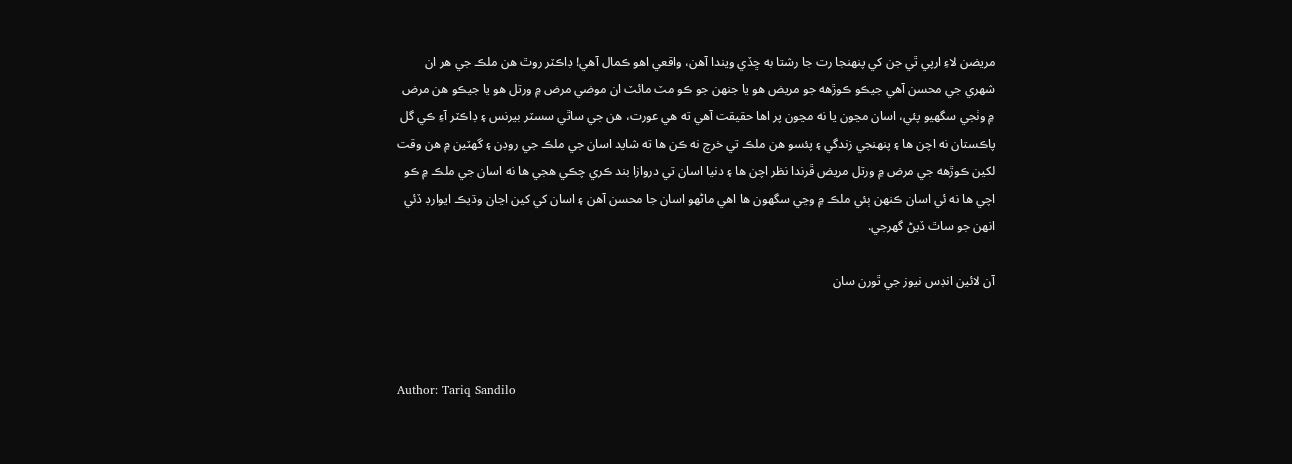مريضن لاءِ ارپي ٿي جن کي پنهنجا رت جا رشتا به ڇڏي ويندا آهن، واقعي اهو ڪمال آهي! ڊاڪٽر روٿ هن ملڪ جي هر ان شهري جي محسن آهي جيڪو ڪوڙهه جو مريض هو يا جنهن جو ڪو مٽ مائٽ ان موضي مرض ۾ ورتل هو يا جيڪو هن مرض ۾ وٺجي سگهيو پئي، اسان مڃون يا نه مڃون پر اها حقيقت آهي ته هي عورت، هن جي ساٿي سسٽر بيرنس ۽ ڊاڪٽر آءِ ڪي گل پاڪستان نه اچن ها ۽ پنهنجي زندگي ۽ پئسو هن ملڪ تي خرچ نه ڪن ها ته شايد اسان جي ملڪ جي روڊن ۽ گهٽين ۾ هن وقت لکين ڪوڙهه جي مرض ۾ ورتل مريض ڦرندا نظر اچن ها ۽ دنيا اسان تي دروازا بند ڪري چڪي هجي ها نه اسان جي ملڪ ۾ ڪو اچي ها نه ئي اسان ڪنهن ٻئي ملڪ ۾ وڃي سگهون ها اهي ماڻهو اسان جا محسن آهن ۽ اسان کي کين اڃان وڌيڪ ايوارڊ ڏئي انهن جو ساٿ ڏيڻ گهرجي.

آن لائين انڊس نيوز جي ٿورن سان



Author: Tariq Sandilo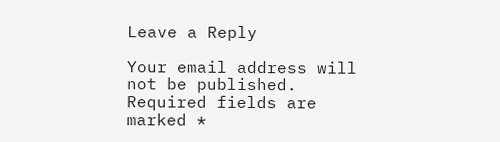Leave a Reply

Your email address will not be published. Required fields are marked *